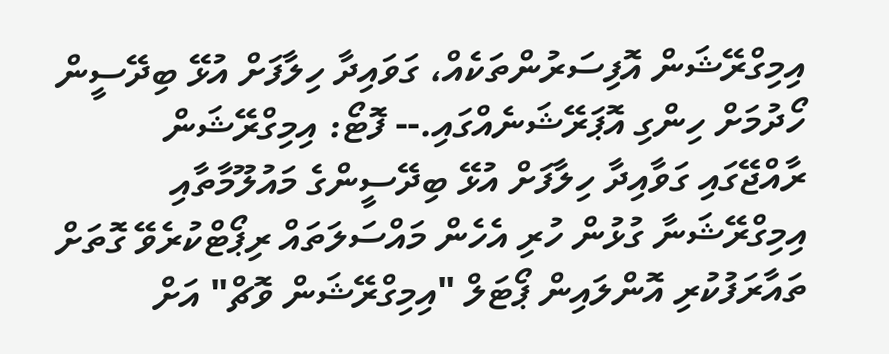އިމިގްރޭޝަން އޮފިސަރުންތަކެއް، ގަވައިދާ ހިލާފަށް އުޅޭ ބިދޭސީން ހޯދުމަށް ހިންގި އޮޕަރޭޝަނެއްގައި.-- ފޮޓޯ: އިމިގްރޭޝަން
ރާއްޖޭގައި ގަވާއިދާ ހިލާފަށް އުޅޭ ބިދޭސީންގެ މައުލޫމާތާއި އިމިގްރޭޝަނާ ގުޅުން ހުރި އެހެން މައްސަލަތައް ރިޕޯޓްކުރެވޭ ގޮތަށް ތައާރަފުކުރި އޮންލައިން ޕޯޓަލް "އިމިގްރޭޝަން ވޮޗް" އަށް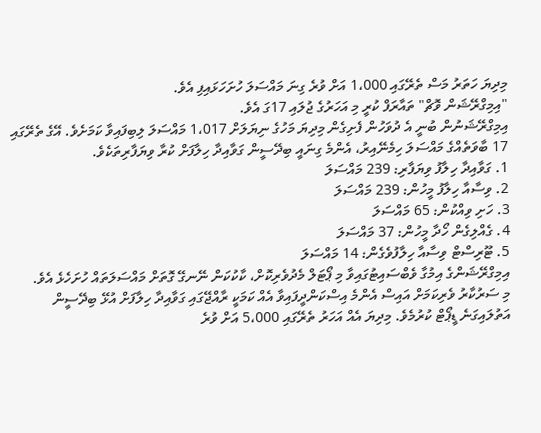މިދިޔަ ހަތަރު މަސް ތެރޭގައި 1،000 އަށް ވުރެ ގިނަ މައްސަލަ ހުށަހަޅައިފި އެވެ.
"އިމިގްރޭޝަން ވޮޗް" ތައާރަފް ކުރީ މި އަހަރުގެ ޖުލައި 17ގަ އެވެ.
އިމިގްރޭޝަނުން ބުނީ އެ ދުވަހުން ފެށިގެން މިދިޔަ މަހުގެ ނިޔަލަށް 1،017 މައްސަލަ ލިބިފައިވާ ކަމަށެވެ. އޭގެ ތެރޭގައި 17 ބާވަތެއްގެ މައްސަލަ ހިމެނޭއިރު، އެންމެ ގިނައީ ބިދޭސީން ގަވާއިދާ ހިލާފަށް ކުރާ ވިޔަފާރިތަކެވެ.
1. ގަވާއިދާ ހިލާފު ވިޔަފާރި: 239 މައްސަލަ
2. ވިސާއާ ހިލާފު މީހުން: 239 މައްސަލަ
3. ހަށި ވިއްކުން: 65 މައްސަލަ
4. ގެއްލިގެން ހޯދާ މީހުން: 37 މައްސަލަ
5. ޓޫރިސްޓް ވިސާއާ ހިލާފުވެގެން: 14 މައްސަލަ
އިމިގްރޭޝަންގެ އިމުގާ ވެބްސައިޓުގައިވާ މި ޕޯޓަލް މެދުވެރިކޮށް، ކާކުކަން ނޭނގޭ ގޮތަށް މައްސަލަތައް ހުށަހެޅެ އެވެ.
މި ސަރުކާރު ވެރިކަމަށް އައިސް އެންމެ އިސްކަންދީފައިވާ އެއް ކަމަކީ ރާއްޖޭގައި ގަވާއިދާ ހިލާފަށް އުޅޭ ބިދޭސީން އަތުލައިގަނެ ޑީޕޯޓް ކުރުމެވެ. މިދިޔަ އެއް އަހަރު ތެރޭގައި 5،000 އަށް ވުރެ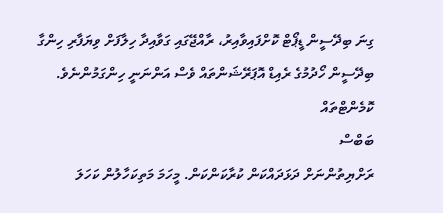ގިނަ ބިދޭސީން ޑީޕޯޓް ކޮށްފައިވާއިރު، ރާއްޖޭގައި ގަވާއިދާ ހިލާފަށް ވިޔަފާރި ހިންގާ ބިދޭސީން ހޯދުމުގެ ރެއިޑް އޮޕަރޭޝަންތައް ވެސް އަންނަނީ ހިންގަމުންނެވެ.
ކޮމެންޓްތައް
ބަބްސް
ރަށްޔިތުންނަށް ދަޅަދައްކަން ކުރާކަންކަން. މީހަމަ މަތިކަހާލުން ކަހަލަ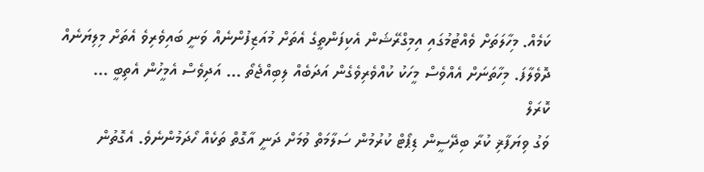ކަމެއް. މިހާލަތަށް ވެއްޓުމުގައި އިމިގްރޭޝަން އެކިފަންތީގެ އެތަށް މުއަޒިފުންނެއް ވަނީ ބައިވެރިވެ އެތަށް މިލިޔަނެއް ދޮވެލާފަ. މިހާތަނަށް އެއްވެސް މީހަކު ކުއްވެރިވެގެން އަދަބެއް ލިބިއްޖެތޯ ... އަދިވެސް އެމީހުން އެތިބީ ...
ކޮރަލް
ވަގު ވިޔަފާޜި ކުރާ ބިދޭސީން ޑިޕޯޓް ކުރުމުން ސަލާމަތް ވުމަށް ދަނީ އާގޮތް ތަކެއް ހޯދަމުންނެވެ. އެގޮތުން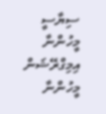ސިޔާސީ މީހުންނާ އިމިގްރޭޝަން މީހުންނާ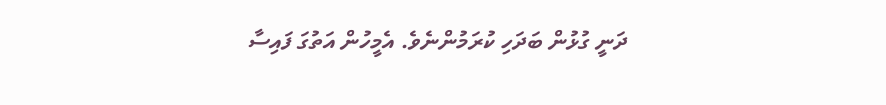ދަނީ ގުޅުން ބަދަހި ކުރަމުންނެވެ. އެމީހުން އަތުގަ ފައިސާ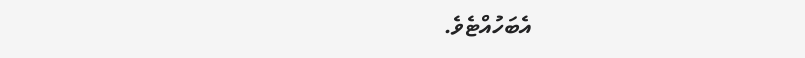އެބަހުއްޓެވެ.